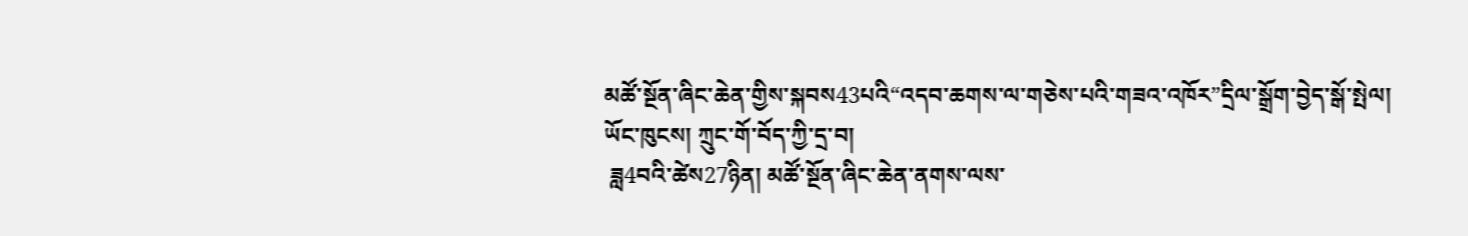མཚོ་སྔོན་ཞིང་ཆེན་གྱིས་སྐབས43པའི“འདབ་ཆགས་ལ་གཅེས་པའི་གཟའ་འཁོར”དྲིལ་སྒྲོག་བྱེད་སྒོ་སྤེལ།
ཡོང་ཁུངས། ཀྲུང་གོ་བོད་ཀྱི་དྲ་བ།
 ཟླ4བའི་ཚེས27ཉིན། མཚོ་སྔོན་ཞིང་ཆེན་ནགས་ལས་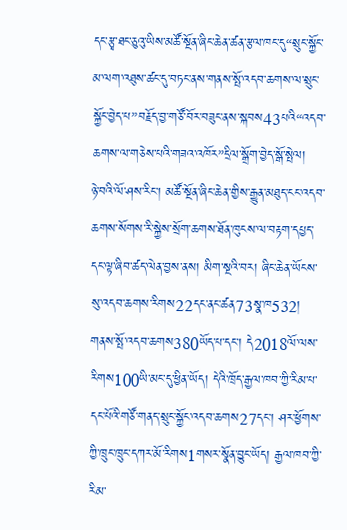དང་རྩྭ་ཐང་ཅུའུ་ཡིས་མཚོ་སྔོན་ཞིང་ཆེན་ཚན་རྩལ་ཁང་དུ“སྲུང་སྐྱོང་མ་ལག་འཐུས་ཚང་དུ་བཏང་ནས་གནས་སྤོ་འདབ་ཆགས་ལ་སྲུང་སྐྱོང་བྱེད་པ”བརྗོད་བྱ་གཙོ་བོར་བཟུང་ནས་སྐབས43པའི“འདབ་ཆགས་ལ་གཅེས་པའི་གཟའ་འཁོར”དྲིལ་སྒྲོག་བྱེད་སྒོ་སྤེལ།
ཉེ་བའི་ལོ་ཤས་རིང་། མཚོ་སྔོན་ཞིང་ཆེན་གྱིས་རྒྱུན་མཐུད་ངང་འདབ་ཆགས་སོགས་རི་སྐྱེས་སྲོག་ཆགས་ཐོན་ཁུངས་ལ་བརྟག་དཔྱད་དང་ལྟ་ཞིབ་ཚད་ལེན་བྱས་ནས། མིག་སྔའི་བར། ཞིང་ཆེན་ཡོངས་སུ་འདབ་ཆགས་རིགས22དང་ནང་ཚན73སྣ་ཁ532། གནས་སྤོ་འདབ་ཆགས380ཡོད་པ་དང་། དེ2018ལོ་ལས་རིགས100ཡི་མང་དུ་ཕྱིན་ཡོད། དེའི་ཁྲོད་རྒྱལ་ཁབ་ཀྱི་རིམ་པ་དང་པོའི་གཙོ་གནད་སྲུང་སྐྱོང་འདབ་ཆགས27དང་། ཤར་ཕྱོགས་ཀྱི་ཁྲུང་ཁྲུང་དཀར་མོ་རིགས1གསར་སྣོན་བྱུང་ཡོད། རྒྱལ་ཁབ་ཀྱི་རིམ་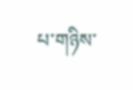པ་གཉིས་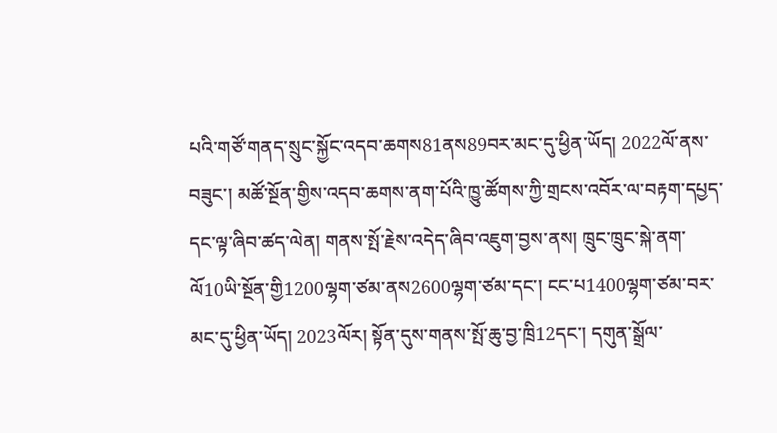པའི་གཙོ་གནད་སྲུང་སྐྱོང་འདབ་ཆགས81ནས89བར་མང་དུ་ཕྱིན་ཡོད། 2022ལོ་ནས་བཟུང་། མཚོ་སྔོན་གྱིས་འདབ་ཆགས་ནག་པོའི་ཁྱུ་ཚོགས་ཀྱི་གྲངས་འབོར་ལ་བརྟག་དཔྱད་དང་ལྟ་ཞིབ་ཚད་ལེན། གནས་སྤོ་རྗེས་འདེད་ཞིབ་འཇུག་བྱས་ནས། ཁྲུང་ཁྲུང་སྐེ་ནག་ལོ10ཡི་སྔོན་གྱི1200ལྷག་ཙམ་ནས2600ལྷག་ཙམ་དང་། ངང་པ1400ལྷག་ཙམ་བར་མང་དུ་ཕྱིན་ཡོད། 2023ལོར། སྟོན་དུས་གནས་སྤོ་ཆུ་བྱ་ཁྲི12དང་། དགུན་སྒྲོལ་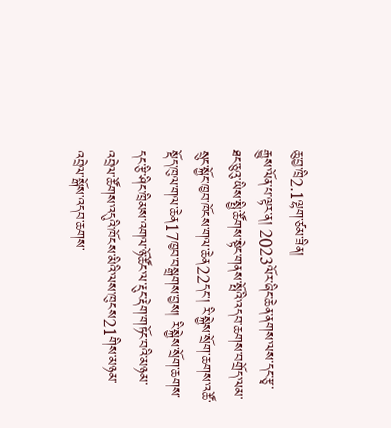ཆུ་བྱ་ཁྲི2.1ལྷག་ཙམ་ཟིན།
རྒྱུས་ལོན་པ་ལྟར་ན། 2023ལོར་ཞིང་ཆེན་ནགས་ལས་དང་རྩྭ་ཐང་ཅུའུ་ཡིས་སྤྱི་ཚོགས་སྟེང་གནས་སྤོའི་འདབ་ཆགས་བགྲོད་ལམ་སྲུང་སྐྱོང་ཁྱབ་ཁོངས་གལ་ཆེན22དང་། རི་སྐྱེས་སྲོག་ཆགས་འཚོ་སྡོད་ཁུལ་གལ་ཆེན17ཁྱབ་བསྒྲགས་བྱས། རི་སྐྱེས་སྲོག་ཆགས་དང་རྩི་ཤིང་ཁྲིམས་འགལ་ཉོ་ཚོང་ལ་རྡུང་རྡེག་གཏོང་བའི་མཉམ་འབྲེལ་ཚོགས་འདུའི་ཁོངས་མིའི་ལས་ཁུངས21གིས་མཉམ་འབྲེལ་སྒོས་འདབ་ཆགས་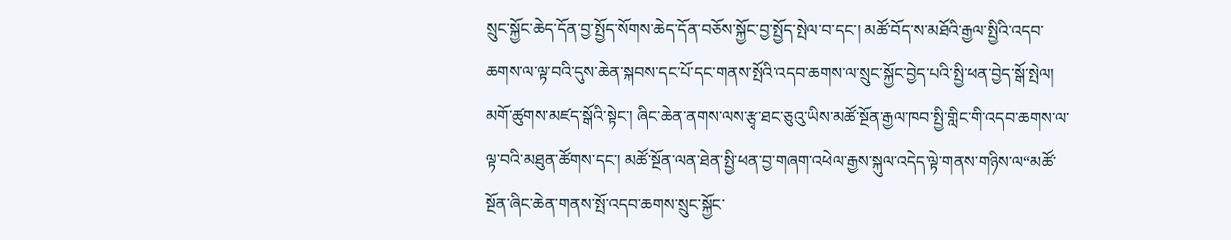སྲུང་སྐྱོང་ཆེད་དོན་བྱ་སྤྱོད་སོགས་ཆེད་དོན་བཅོས་སྐྱོང་བྱ་སྤྱོད་སྤེལ་བ་དང་། མཚོ་བོད་ས་མཐོའི་རྒྱལ་སྤྱིའི་འདབ་ཆགས་ལ་ལྟ་བའི་དུས་ཆེན་སྐབས་དང་པོ་དང་གནས་སྤོའི་འདབ་ཆགས་ལ་སྲུང་སྐྱོང་བྱེད་པའི་སྤྱི་ཕན་བྱེད་སྒོ་སྤེལ།
མགོ་ཚུགས་མཛད་སྒོའི་སྟེང་། ཞིང་ཆེན་ནགས་ལས་རྩྭ་ཐང་ཅུའུ་ཡིས་མཚོ་སྔོན་རྒྱལ་ཁབ་སྤྱི་གླིང་གི་འདབ་ཆགས་ལ་ལྟ་བའི་མཐུན་ཚོགས་དང་། མཚོ་སྔོན་ལན་ཐེན་སྤྱི་ཕན་བྱ་གཞག་འཕེལ་རྒྱས་སྐུལ་འདེད་ལྟེ་གནས་གཉིས་ལ“མཚོ་སྔོན་ཞིང་ཆེན་གནས་སྤོ་འདབ་ཆགས་སྲུང་སྐྱོང་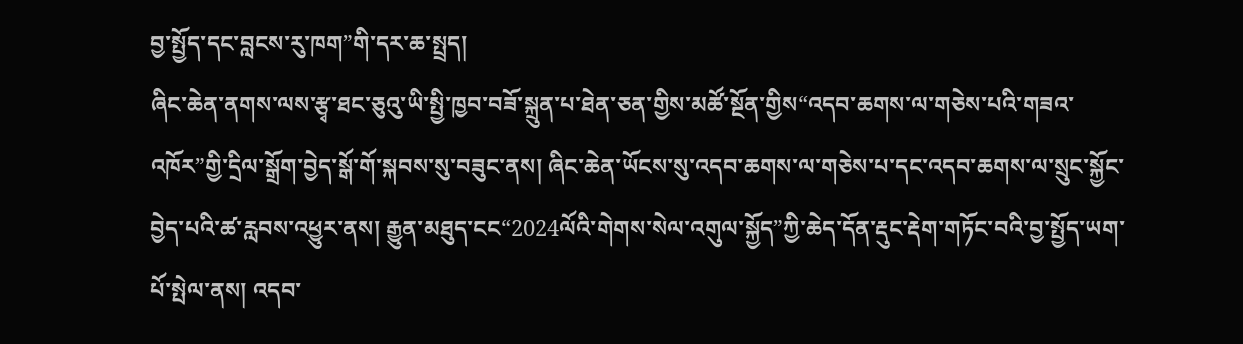བྱ་སྤྱོད་དང་བླངས་རུ་ཁག”གི་དར་ཆ་སྤྲད།
ཞིང་ཆེན་ནགས་ལས་རྩྭ་ཐང་ཅུའུ་ཡི་སྤྱི་ཁྱབ་བཟོ་སྐྲུན་པ་ཐེན་ཅན་གྱིས་མཚོ་སྔོན་གྱིས“འདབ་ཆགས་ལ་གཅེས་པའི་གཟའ་འཁོར”གྱི་དྲིལ་སྒྲོག་བྱེད་སྒོ་གོ་སྐབས་སུ་བཟུང་ནས། ཞིང་ཆེན་ཡོངས་སུ་འདབ་ཆགས་ལ་གཅེས་པ་དང་འདབ་ཆགས་ལ་སྲུང་སྐྱོང་བྱེད་པའི་ཚ་རླབས་འཕྱུར་ནས། རྒྱུན་མཐུད་ངང“2024ལོའི་གེགས་སེལ་འགུལ་སྐྱོད”ཀྱི་ཆེད་དོན་རྡུང་རྡེག་གཏོང་བའི་བྱ་སྤྱོད་ཡག་པོ་སྤེལ་ནས། འདབ་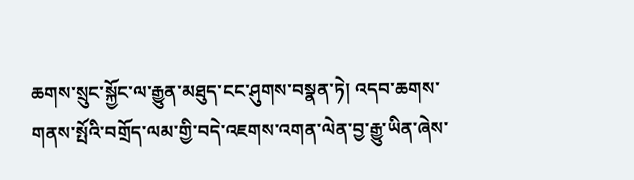ཆགས་སྲུང་སྐྱོང་ལ་རྒྱུན་མཐུད་ངང་ཤུགས་བསྣན་ཏེ། འདབ་ཆགས་གནས་སྤོའི་བགྲོད་ལམ་གྱི་བདེ་འཇགས་འགན་ལེན་བྱ་རྒྱུ་ཡིན་ཞེས་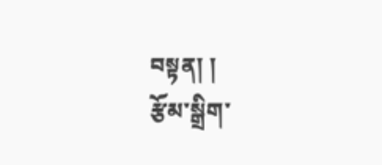བསྟན། །
རྩོམ་སྒྲིག་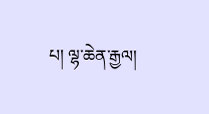པ། ལྷ་ཆེན་རྒྱལ།